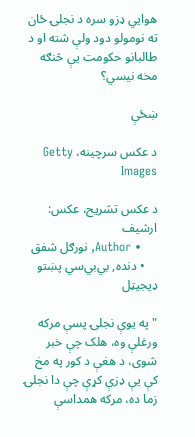هوايي ډزو سره د نجلۍ ځان ته نومولو دود ولې شته او د طالبانو حکومت یې څنګه مخه نیسي؟

ښځې

د عکس سرچینه، Getty Images

د عکس تشریح، عکس: ارشیف
    • Author, نورګل شفق
    • دنده, بي‌بي‌سي پښتو ډيجيټل

"په یوې نجلۍ پسې مرکه ورغلې وه، هلک چې خبر شوی، د هغې د کور په مخ کې يې ډزې کړې چې دا نجلۍ زما ده، مرکه همداسې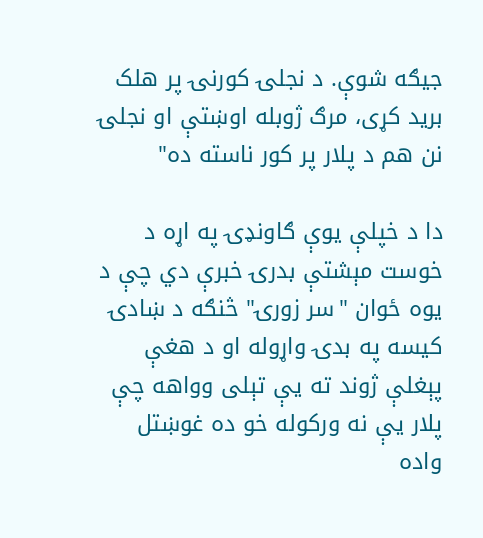جیګه شوې. د نجلۍ کورنۍ پر هلک برید کړی، مرګ ژوبله اوښتې او نجلۍ نن هم د پلار پر کور ناسته ده"

دا د خپلې یوې ګاونډۍ په اړه د خوست مېشتې بدرۍ خبرې دي چې د یوه ځوان "سر زورۍ" څنګه د ښادۍ کیسه په بدۍ واړوله او د هغې پېغلې ژوند ته یې تېلی وواهه چې پلار یې نه ورکوله خو ده غوښتل واده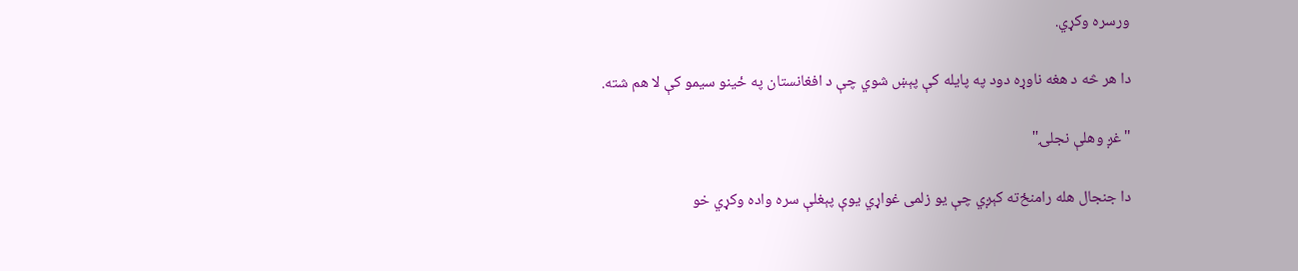ورسره وکړي.

دا هر څه د هغه ناوړه دود په پایله کې پېښ شوي چې د افغانستان په ځينو سيمو کې لا هم شته.

"غږ وهلې نجلۍ"

دا جنجال هله رامنځ‌ته کېږي چې یو زلمی غواړي یوې پېغلې سره واده وکړي خو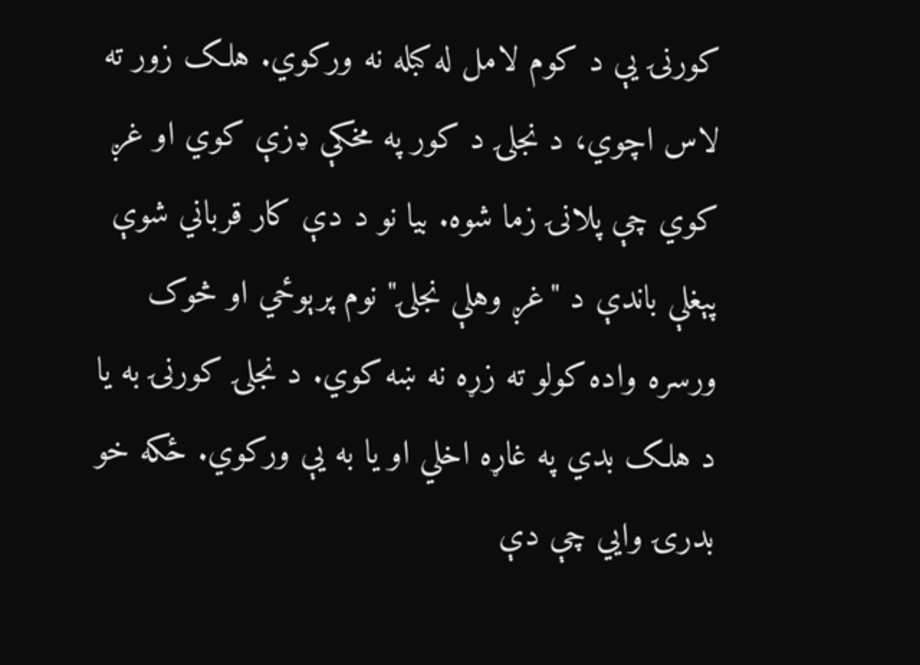کورنۍ يې د کوم لامل له کبله نه ورکوي. هلک زور ته لاس اچوي، د نجلۍ د کور په مخکې ډزې کوي او غږ کوي چې پلانۍ زما شوه. بیا نو د دې کار قرباني شوې پېغلې باندې د "غږ وهلې نجلۍ" نوم پرېوځي او څوک ورسره واده کولو ته زړه نه ښه کوي. د نجلۍ کورنۍ به یا د هلک بدي په غاړه اخلي او یا به یې ورکوي. ځکه خو بدرۍ وايي چې دې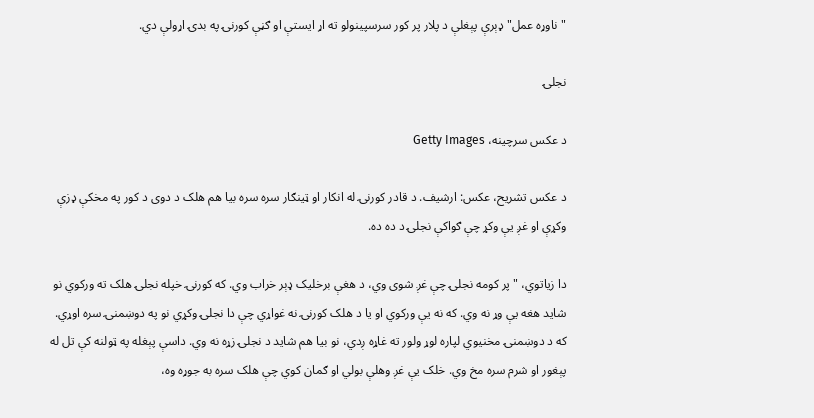"ناوړه عمل" ډېرې پېغلې د پلار پر کور سرسپينولو ته اړ ایستې او ګڼې کورنۍ په بدۍ اړولې دي.

نجلۍ

د عکس سرچینه، Getty Images

د عکس تشریح، عکس: ارشیف. د قادر کورنۍ له انکار او ټينګار سره سره بیا هم هلک د دوی د کور په مخکې ډزې وکړې او غږ یې وکړ چې ګواکې نجلۍ د ده ده.

دا زیاتوي، "پر کومه نجلۍ چې غږ شوی وي، د هغې برخلیک ډېر خراب وي. که کورنۍ خپله نجلۍ هلک ته ورکوي نو شاید هغه یې وړ نه وي. که نه يې ورکوي او یا د هلک کورنۍ نه غواړي چې دا نجلۍ وکړي نو په دوښمنۍ سره اوړي. که د دوښمنۍ مخنيوي لپاره لوړ ولور ته غاړه ږدي، نو بیا هم شاید د نجلۍ زړه نه وي. داسې پېغله په ټولنه کې تل له پېغور او شرم سره مخ وي. خلک یې غږ وهلې بولي او ګمان کوي چې هلک سره به جوړه وه،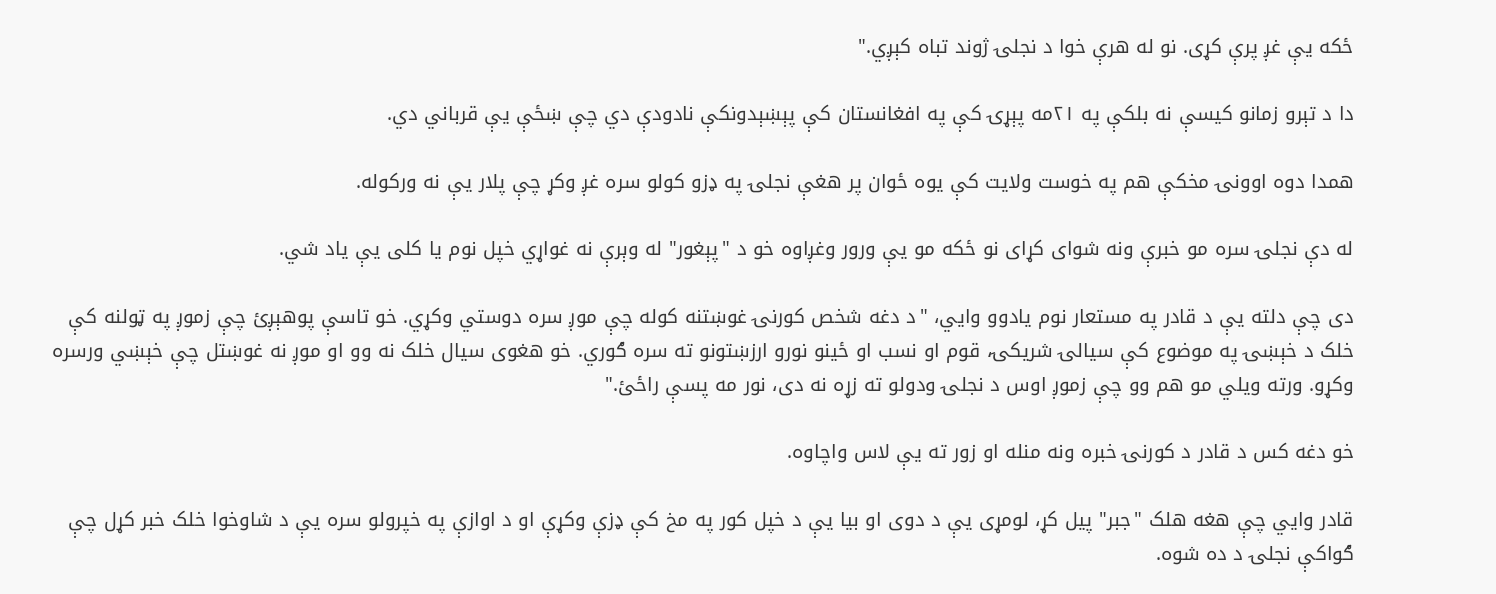ځکه یې غږ پرې کړی. نو له هرې خوا د نجلۍ ژوند تباه کېږي."

دا د تېرو زمانو کیسې نه بلکې په ۲۱مه پېړۍ کې په افغانستان کې پېښېدونکې نادودې دي چې ښځې یې قرباني دي.

همدا دوه اوونۍ مخکې هم په خوست ولایت کې یوه ځوان پر هغې نجلۍ په ډزو کولو سره غږ وکړ چې پلار یې نه ورکوله.

له دې نجلۍ سره مو خبرې ونه شوای کړای نو ځکه مو یې ورور وغږاوه خو د "پېغور" له وېرې نه غواړي خپل نوم یا کلی یې یاد شي.

دی چې دلته یې د قادر په مستعار نوم یادوو وايي، "د دغه شخص کورنۍ غوښتنه کوله چې موږ سره دوستي وکړي. خو تاسې پوهېږئ چې زموږ په ټولنه کې خلک د خېښۍ په موضوع کې سیالۍ ‌شریکۍ، قوم او نسب او ځینو نورو ارزښتونو ته سره ګوري. خو هغوی سیال خلک نه وو او موږ نه غوښتل چې خېښي ورسره وکړو. ورته ویلي مو هم وو چې زموږ اوس د نجلۍ ودولو ته زړه نه دی، نور مه پسې راځئ."

خو دغه کس د قادر د کورنۍ خبره ونه منله او زور ته یې لاس واچاوه.

قادر وايي چې هغه هلک "جبر" پیل کړ، لومړی یې د دوی او بیا یې د خپل کور په مخ کې ډزې وکړې او د اوازې په خپرولو سره یې د شاوخوا خلک خبر کړل چې ګواکې نجلۍ د ده شوه.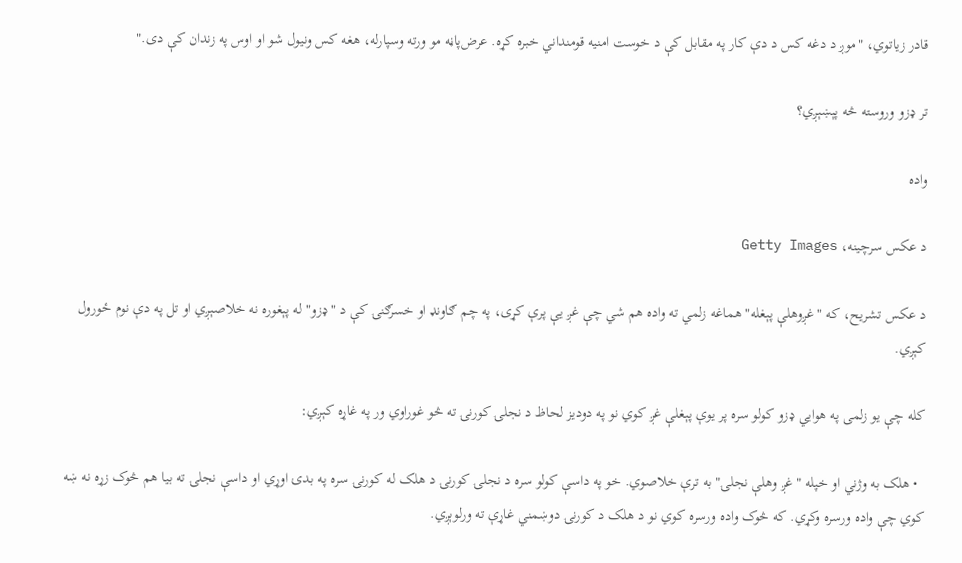قادر زیاتوي، "موږ د دغه کس د دې کار په مقابل کې د خوست امنیه قومنداني خبره کړه. عرض‌پاڼه مو ورته وسپارله، هغه کس ونیول شو او اوس په زندان کې دی."

تر ډزو وروسته څه پېښېږي؟

واده

د عکس سرچینه، Getty Images

د عکس تشریح، که "غږوهلې پېغله" هماغه زلمي ته واده هم شي چې غږ یې پرې کړی، په چم ګاونډ او خسرګنۍ کې د "ډزو" له پېغوره نه خلاصېږي او تل په دې نوم ځورول کېږي.

کله چې یو زلمی په هوايي ډزو کولو سره پر یوې پېغلې غږ کوي نو په دوديز لحاظ د نجلۍ کورنۍ ته څو غوراوي ور په غاړه کېږي:

  • هلک به وژني او خپله "غږ وهلې نجلۍ" به ترې خلاصوي. خو په داسې کولو سره د نجلۍ کورنۍ د هلک له کورنۍ سره په بدۍ اوړي او داسې نجلۍ ته بیا هم څوک زړه نه ښه کوي چې واده ورسره وکړي. که څوک واده ورسره کوي نو د هلک د کورنۍ دوښمني غاړې ته ورلوېږي.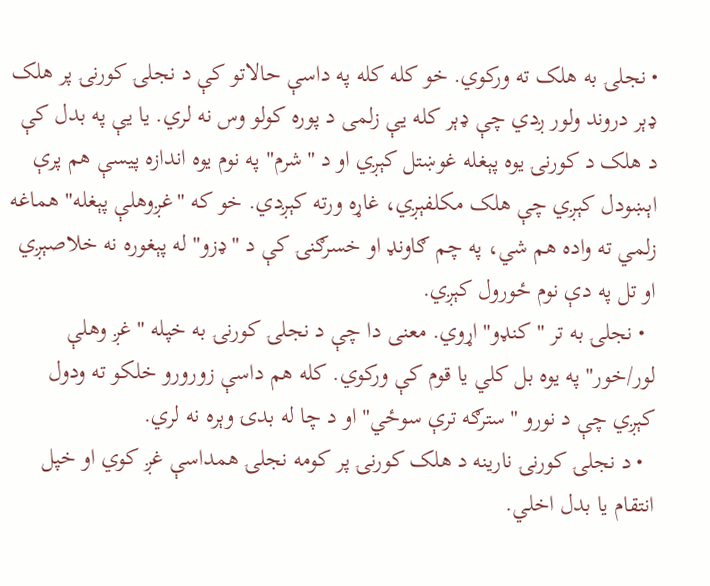• نجلۍ به هلک ته ورکوي. خو کله کله په داسې حالاتو کې د نجلۍ کورنۍ پر هلک ډېر دروند ولور ږدي چې ډېر کله یې زلمی د پوره کولو وس نه لري. یا یې په بدل کې د هلک د کورنۍ یوه پېغله غوښتل کېږي او د "شرم" په نوم یوه اندازه پيسې هم پرې اېښودل کېږي چې هلک مکلفېږي، غاړه ورته کېږدي. خو که "غږوهلې پېغله" هماغه زلمي ته واده هم شي، په چم ګاونډ او خسرګنۍ کې د "ډزو" له پېغوره نه خلاصېږي او تل په دې نوم ځورول کېږي.
  • نجلۍ به تر "کنډو" اړوي. معنی دا چې د نجلۍ کورنۍ به خپله "غږ وهلې لور/خور" په یوه بل کلي یا قوم کې ورکوي. کله هم داسې زورورو خلکو ته ودول کېږي چې د نورو "سترګه ترې سوځي" او د چا له بدۍ وېره نه لري.
  • د نجلۍ کورنۍ نارينه د هلک کورنۍ پر کومه نجلۍ همداسې غږ کوي او خپل انتقام یا بدل اخلي.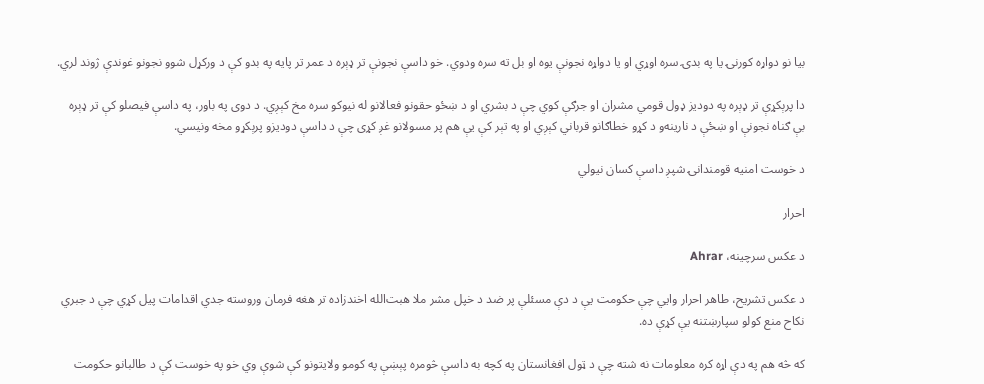بیا نو دواړه کورنۍ یا په بدۍ سره اوړي او یا دواړه نجونې یوه او بل ته سره ودوي. خو داسې نجونې تر ډېره د عمر تر پایه په بدو کې د ورکړل شوو نجونو غوندې ژوند لري.

دا پرېکړې تر ډېره په دوديز ډول قومي مشران او جرګې کوي چې د بشري او د ښځو حقونو فعالانو له نیوکو سره مخ کېږي. د دوی په باور، په داسې فيصلو کې تر ډېره بې ګناه نجونې او ښځې د نارينه‌و د کړو خطاګانو قرباني کېږي او په تېر کې يې هم پر مسولانو غږ کړی چې د داسې دودیزو پرېکړو مخه ونیسي.

د خوست امنیه قومندانۍ شپږ داسې کسان نیولي

احرار

د عکس سرچینه، Ahrar

د عکس تشریح، طاهر احرار وايي چې حکومت یې د دې مسئلې پر ضد د خپل مشر ملا هبت‌الله اخندزاده تر هغه فرمان وروسته جدي اقدامات پیل کړي چې د جبري نکاح منع کولو سپارښتنه یې کړې ده.

که څه هم په دې اړه کره معلومات نه شته چې د ټول افغانستان په کچه به داسې څومره پېښې په کومو ولایتونو کې شوې وي خو په خوست کې د طالبانو حکومت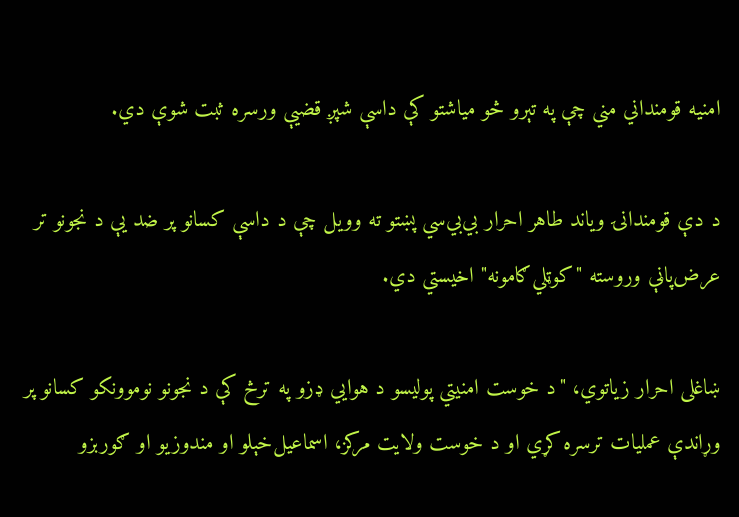امنیه قومنداني مني چې په تېرو څو میاشتو کې داسې شپږ قضیې ورسره ثبت شوې دي.

د دې قومندانۍ ویاند طاهر احرار بي‌بي‌سي پښتو ته وویل چې د داسې کسانو پر ضد یې د نجونو تر عرض‌پاڼې وروسته "کوټلي‌ګامونه" اخیستي دي.

ښاغلی احرار زیاتوي، "د خوست امنیتي پولیسو د هوايي ډزو په ترڅ کې د نجونو نوموونکو کسانو پر وړاندې عملیات ترسره کړي او د خوست ولایت مرکز، اسماعیل‌خېلو او مندوزیو او ګوربزو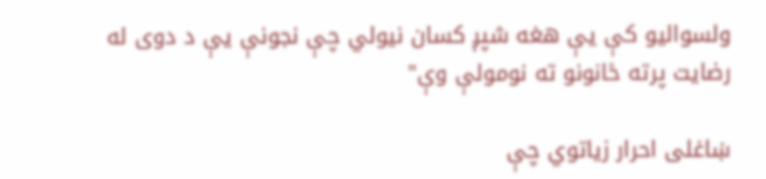ولسوالیو کې یې هغه شپږ کسان نیولي چې نجونې یې د دوی له رضایت پرته ځانونو ته نومولې وې"

ښاغلی احرار زیاتوي چې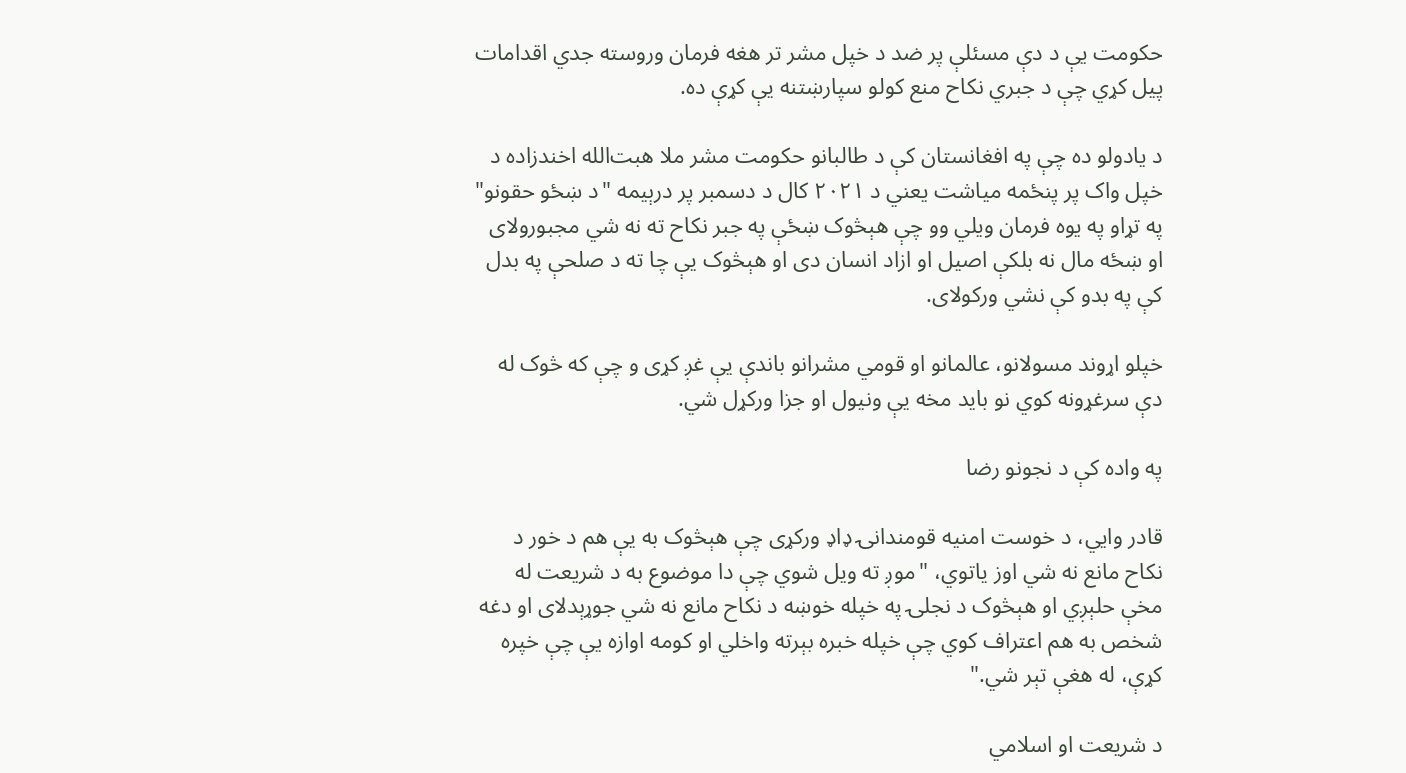حکومت یې د دې مسئلې پر ضد د خپل مشر تر هغه فرمان وروسته جدي اقدامات پیل کړي چې د جبري نکاح منع کولو سپارښتنه یې کړې ده.

د یادولو ده چې په افغانستان کې د طالبانو حکومت مشر ملا هبت‌الله اخندزاده د خپل واک پر پنځمه میاشت یعني د ۲۰۲۱ کال د دسمبر پر درېیمه "د ښځو حقونو" په تړاو په یوه فرمان ویلي وو چې هېڅوک ښځې په جبر نکاح ته نه شي مجبورولای او ښځه مال نه بلکې اصیل او ازاد انسان دی او هېڅوک یې چا ته د صلحې په بدل کې په بدو کې نشي ورکولای.

خپلو اړوند مسولانو، عالمانو او قومي مشرانو باندې یې غږ کړی و چې که څوک له دې سرغړونه کوي نو باید مخه یې ونیول او جزا ورکړل شي.

په واده کې د نجونو رضا

قادر وايي، د خوست امنیه قومندانۍ ډاډ ورکړی چې هېڅوک به یې هم د خور د نکاح مانع نه شي اوز یاتوي، "موږ ته ویل شوي چې دا موضوع به د شریعت له مخې حلېږي او هېڅوک د نجلۍ په خپله خوښه د نکاح مانع نه شي جوړېدلای او دغه شخص به هم اعتراف کوي چې خپله خبره بېرته واخلي او کومه اوازه یې چې خپره کړې، له هغې تېر شي."

د شریعت او اسلامي‌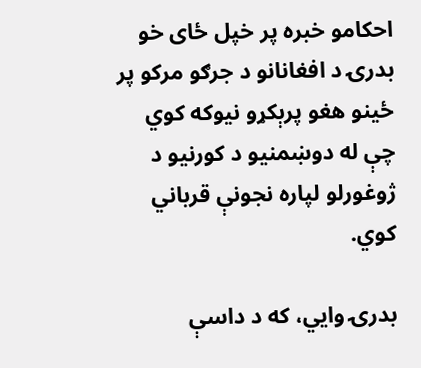احکامو خبره پر خپل ځای خو بدرۍ د افغانانو د جرګو مرکو پر ځينو هغو پرېکړو نیوکه کوي چې له دوښمنیو د کورنیو د ژوغورلو لپاره نجونې قرباني کوي.

بدرۍ وايي، که د داسې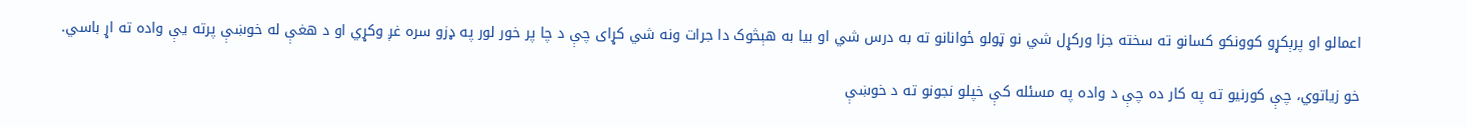اعمالو او پرېکړو کوونکو کسانو ته سخته جزا ورکړل شي نو ټولو ځوانانو ته به درس شي او بیا به هېڅوک دا جرات ونه شي کړای چې د چا پر خور لور په ډزو سره غږ وکړي او د هغې له خوښې پرته یې واده ته اړ باسي.

خو زیاتوي، چې کورنیو ته په کار ده چې د واده په مسئله کې خپلو نجونو ته د خوښې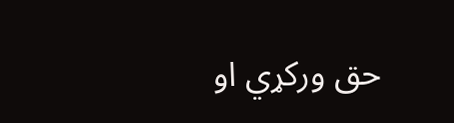حق ورکړي او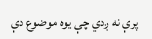پرې نه ږدي چې یوه موضوع دې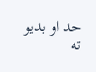حد او بدیو ته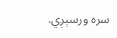سره ورسېږي.